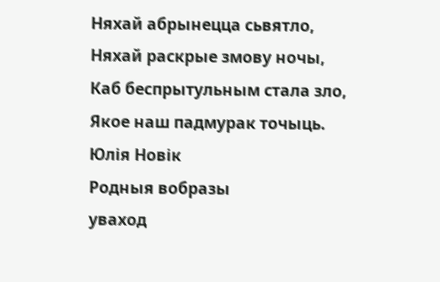Няхай абрынецца сьвятло,
Няхай раскрые змову ночы,
Каб беспрытульным стала зло,
Якое наш падмурак точыць.
Юлія Новік
Родныя вобразы
уваход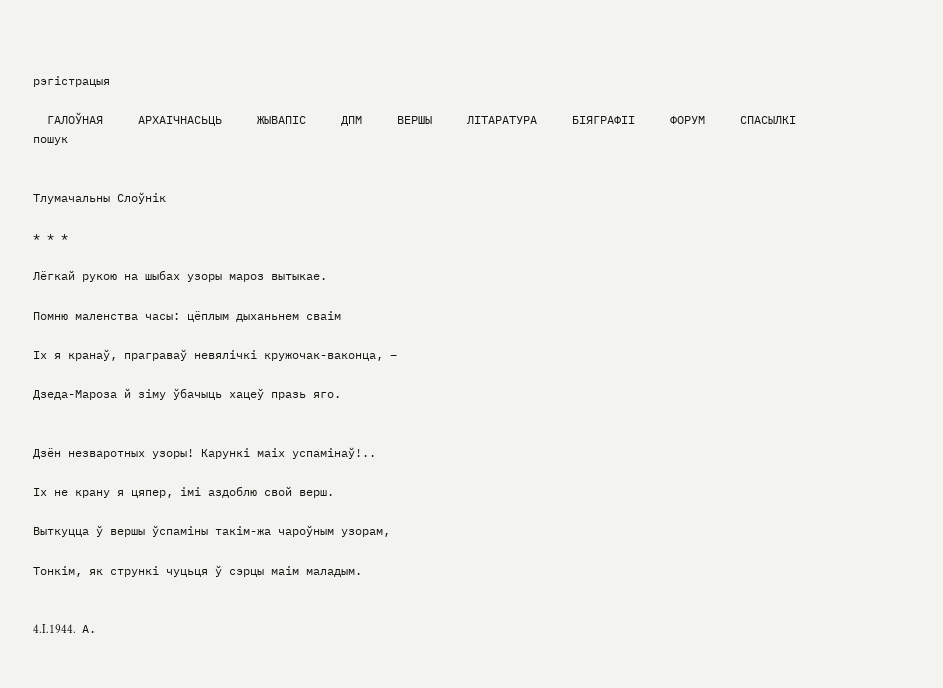рэгiстрацыя

  ГАЛОЎНАЯ     АРХАІЧНАСЬЦЬ     ЖЫВАПІС     ДПМ     ВЕРШЫ     ЛІТАРАТУРА     БІЯГРАФІІ     ФОРУМ     СПАСЫЛКІ
пошук


Тлумачальны Слоўнік

* * *

Лёгкай рукою на шыбах узоры мароз вытыкае.

Помню маленства часы: цёплым дыханьнем сваім

Іх я кранаў, праграваў невялічкі кружочак-ваконца, –

Дзеда-Мароза й зіму ўбачыць хацеў празь яго.


Дзён незваротных узоры! Карункі маіх успамінаў!..

Іх не крану я цяпер, імі аздоблю свой верш.

Выткуцца ў вершы ўспаміны такім-жа чароўным узорам,

Тонкім, як стрункі чуцьця ў сэрцы маім маладым.


4.I.1944.  А.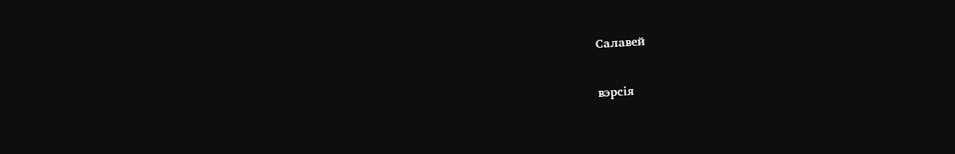Салавей

вэрсія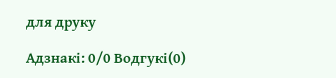для друку

Адзнакi: 0/0 Водгукі(0)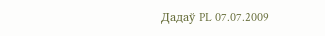Дадаў PL 07.07.2009